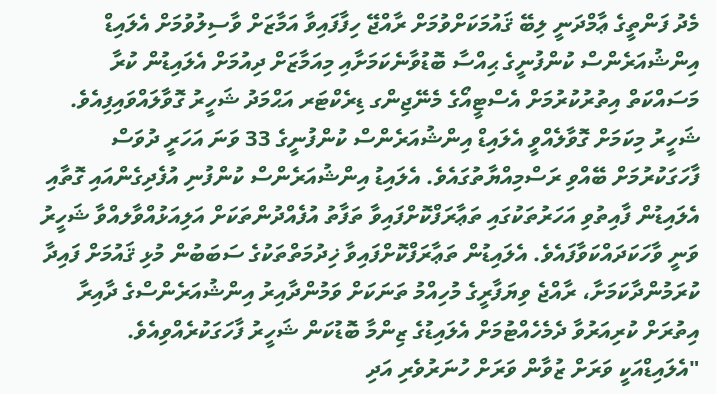މެދު ފަންތީގެ ޢާމްދަނީ ލިބޭ ޤައުމަކަށްވުމަށް ރާއްޖޭ ހިފާފައިވާ އަމާޒަށް ވާސިލުވުމަށް އެލައިޑް އިންޝުއަރެންސް ކުންފުނީގެ ޙިއްސާ ބޮޑުވާނެކަމަށާއި މިއަމާޒަށް ދިއުމަށް އެލައިޑުން ކުރާ މަސައްކަތް އިތުރުކުރުމަށް އެސްޓީއޯގެ މެނޭޖިންގ ޑިރެކްޓަރ އަޙްމަދު ޝަހީރު ގޮވާލައްވައިފިއެވެ.
ޝަހީރު މިކަމަށް ގޮވާލެއްވީ އެލައިޑް އިންޝުއަރެންސް ކުންފުނީގެ 33 ވަނަ އަހަރީ ދުވަސް ފާހަގަކުރުމަށް ބޭއްވި ރަސްމިއްޔާތުގައެވެ. އެލައިޑު އިންޝުއަރެންސް ކުންފުނި އުފެދިގެންއައި ގޮތާއި އެލައިޑުން ފާއިތުވި އަހަރުތަކުގައި ތަޢާރަފްކޮށްފައިވާ ތަފާތު އުފެއްދުންތަކަށް އަލިއަޅުއްވާލއްވާ ޝަހީރު ވަނީ ވާހަކަދައްކަވާފައެވެ. އެލައިޑުން ތަޢާރަފްކޮށްފައިވާ ޚިދުމަތްތަކުގެ ސަބަބުން މުޅި ޤައުމަށް ފައިދާ ކުރަމުންދާކަމަށާ، ރާއްޖެ ވިޔަފާރީގެ މުހިއްމު ތަނަކަށް ވަމުންދާއިރު އިންޝުއަރެންސްގެ ދާއިރާ އިތުރަށް ކުރިއަރުވާ ދެމެހެއްޓުމަށް އެލައިޑުގެ ޒިންމާ ބޮޑުކަން ޝަހީރު ފާހަގަކުރެއްވިއެވެ.
"އެލައިޑްއަކީ ވަރަށް ޒުވާން ވަރަށް ހުނަރުވެރި އަދި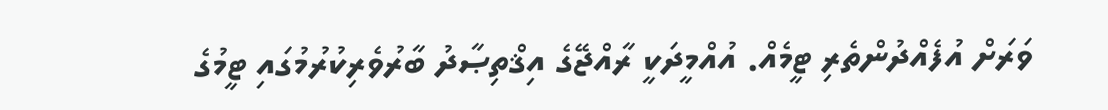ވަރަށް އުފެއްދުންތެރި ޓީމެއް. އުއްމީދަކީ ރާއްޖޭގެ އިޤްތިޞާދު ބާރުވެރިކުރުމުގައި ޓީމުގެ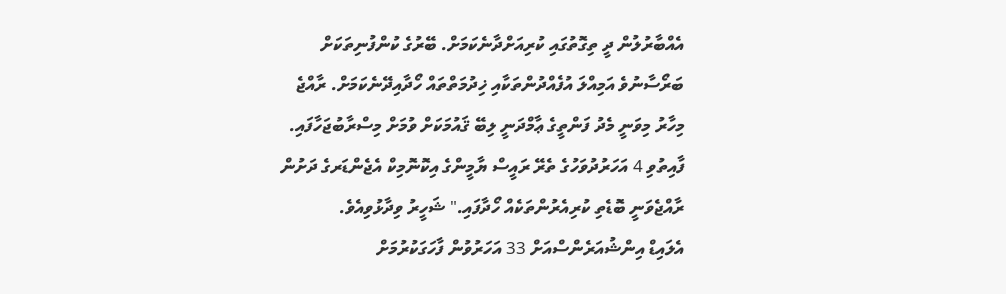އެއްބާރުލުން ދީ ތިގޮތުގައި ކުރިއަށްދާނެކަމަށް. ބޭރުގެ ކުންފުނިތަކަށް ބަރޯސާނުވެ އަމިއްލަ އުފެއްދުންތަކާއި ޚިދުމަތްތައް ހޯދާއިދޭނެކަމަށް. ރާއްޖެ މިހާރު މިވަނީ މެދު ފަންތީގެ ޢާމްދަނީ ލިބޭ ޤައުމަކަށް ވުމަށް މިސްރާބުޖަހާފައި. ފާއިތުވި 4 އަހަރުދުވަހުގެ ތެރޭ ރައީސް ޔާމީންގެ އިކޮނޮމިކް އެޖެންޑަރގެ ދަށުން ރާއްޖެވަނީ ބޮޑެތި ކުރިއެރުންތަކެއް ހޯދާފައި." ޝަހީރު ވިދާޅުވިއެވެ.
އެލައިޑް އިންޝުއަރެންސްއަށް 33 އަހަރުވުން ފާހަގަކުރުމަށް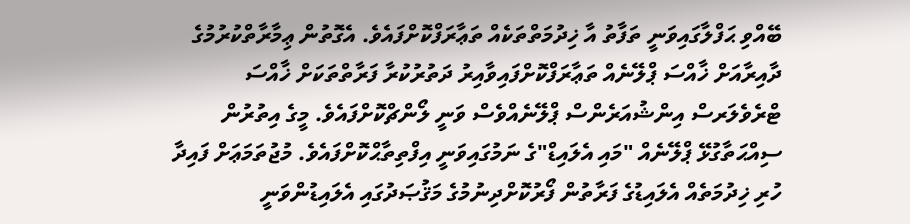ބޭއްވި ޙަފްލާގައިވަނީ ތަފާތު އާ ޚިދުމަތްތަކެއް ތަޢާރަފްކޮށްފައެވެ. އެގޮތުން ޢިމާރާތްކުރުމުގެ ދާއިރާއަށް ޚާއްސަ ޕްލޭނެއް ތަޢާރަފްކޮށްފައިވާއިރު ދަތުރުކުރާ ފަރާތްތަކަށް ޚާއްސަ ޓްރެވެލަރސް އިންޝުއަރެންސް ޕްލޭނެއްވެސް ވަނީ ލޯންޗްކޮށްފައެވެ. މީގެ އިތުރުން ސިއްޙަތާގުޅޭ ޕްލޭނެއް "މައި އެލައިޑް"ގެ ނަމުގައިވަނީ އިފްތިތާޙްކޮށްފައެވެ. މުޖުތަމަޢަށް ފައިދާ ހުރި ޚިދުމަތެއް އެލައިޑުގެ ފަރާތުން ފޯރުކޮށްދިނުމުގެ މަޤުޞަދުގައި އެލައިޑުންވަނީ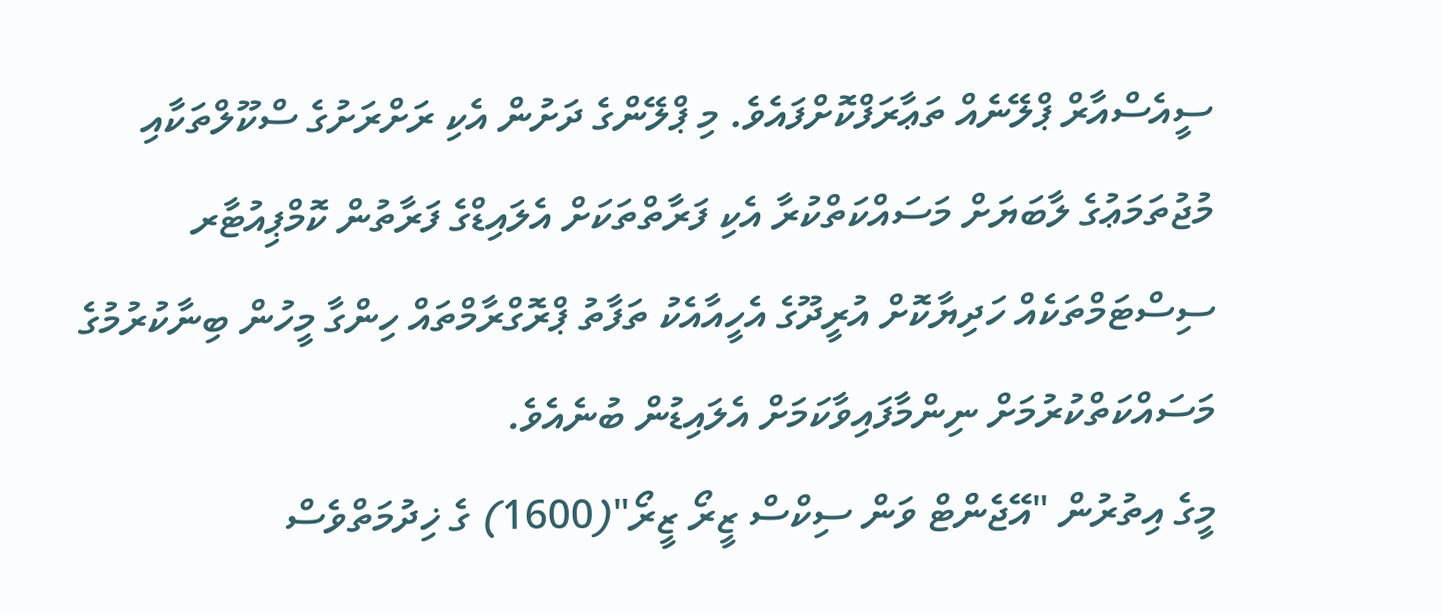ސީއެސްއާރް ޕްލޭނެއް ތަޢާރަފްކޮށްފައެވެ. މި ޕްލޭންގެ ދަށުން އެކި ރަށްރަށުގެ ސްކޫލްތަކާއި މުޖުތަމަޢުގެ ލާބަޔަށް މަސައްކަތްކުރާ އެކި ފަރާތްތަކަށް އެލައިޑްގެ ފަރާތުން ކޮމްޕިއުޓާރ ސިސްޓަމްތަކެއް ހަދިޔާކޮށް އުރީދޫގެ އެހީއާއެކު ތަފާތު ޕްރޮގްރާމްތައް ހިންގާ މީހުން ބިނާކުރުމުގެ މަސައްކަތްކުރުމަށް ނިންމާފައިވާކަމަށް އެލައިޑުން ބުނެއެވެ.
މީގެ އިތުރުން "އޭޖެންޓް ވަން ސިކްސް ޒީރޯ ޒީރޯ"(1600) ގެ ޚިދުމަތްވެސް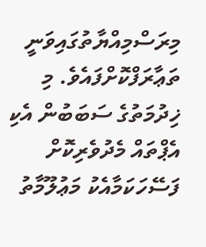މިރަސްމިއްޔާތުގައިވަނީ ތަޢާރަފްކޮށްފައެވެ. މި ޚިދުމަތުގެ ސަބަބުން އެކި އެޕްތައް މެދުވެރިކޮށް ފަސޭހަކަމާއެކު މަޢުލޫމާތު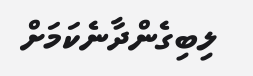ލިބިގެންދާނެކަމަށް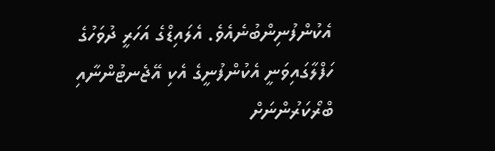އެކުންފުނިންބުނެއެވެ. އެލައިޑްގެ އަހަރީ ދުވަހުގެ ހަފްލާގައިވަނީ އެކުންފުނީގެ އެކި އޭޖެނޓުންނާއި ބްރޯކަރުންނަށް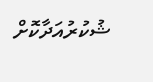ޝުކުރުއަދާކޮށް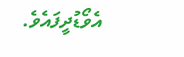އެވޯޑުދީފައެވެ.